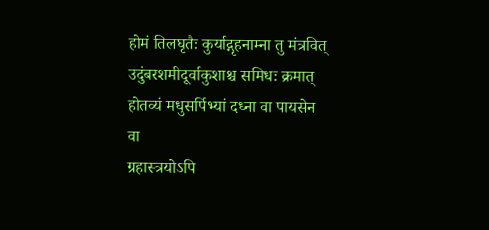होमं तिलघृतैः कुर्याद्गृहनाम्ना तु मंत्रवित्
उदुंबरशमीदूर्वाकुशाश्च समिधः क्रमात्
होतव्यं मधुसर्पिभ्यां दध्ना वा पायसेन वा
ग्रहास्त्रयोऽपि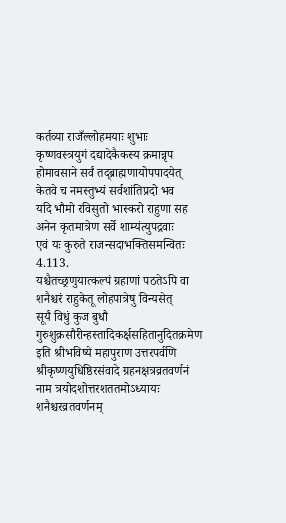कर्तव्या राजँल्लोहमयाः शुभाः
कृष्णवस्त्रयुगं दद्यादेकैकस्य क्रमान्नृप
होमावसाने सर्वं तद्ब्राह्मणायोपपादयेत्
केतवे च नमस्तुभ्यं सर्वशांतिप्रदो भव
यदि भौमो रविसुतो भास्करो राहुणा सह
अनेन कृतमात्रेण सर्वे शाम्यंत्युपद्रवाः
एवं यः कुरुते राजन्सदाभक्तिसमन्वितः 4.113.
यश्चैतच्छ्रणुयात्कल्पं ग्रहाणां पठतेऽपि वा
शनैश्चरं राहुकेतू लोहपात्रेषु विन्यसेत्
सूर्यं विधुं कुज बुधौ गुरुशुक्रसौरीन्हस्तादिकर्क्षसहितानुदितक्रमेण
इति श्रीभविष्ये महापुराण उत्तरपर्वणि श्रीकृष्णयुधिष्ठिरसंवादे ग्रहनक्षत्रव्रतवर्णनं नाम त्रयोदशोत्तरशततमोऽध्यायः
शनैश्चरव्रतवर्णनम्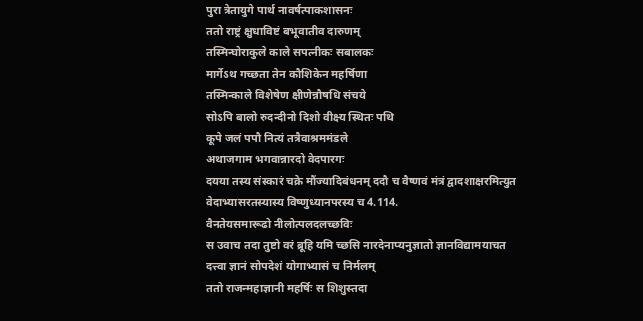पुरा त्रेतायुगे पार्थ नावर्षत्पाकशासनः
ततो राष्ट्रं क्षुधाविष्टं बभूवातीव दारुणम्
तस्मिन्घोराकुले काले सपत्नीकः सबालकः
मार्गेऽथ गच्छता तेन कौशिकेन महर्षिणा
तस्मिन्काले विशेषेण क्षीणेन्नौषधि संचये
सोऽपि बालो रुदन्दीनो दिशो वीक्ष्य स्थितः पथि
कूपे जलं पपौ नित्यं तत्रैवाश्रममंडले
अथाजगाम भगवान्नारदो वेदपारगः
दयया तस्य संस्कारं चक्रे मौंज्यादिबंधनम् ददौ च वैष्णवं मंत्रं द्वादशाक्षरमित्युत
वेदाभ्यासरतस्यास्य विष्णुध्यानपरस्य च 4.114.
वैनतेयसमारूढो नीलोत्पलदलच्छविः
स उवाच तदा तुष्टो वरं ब्रूहि यमि च्छसि नारदेनाप्यनुज्ञातो ज्ञानविद्यामयाचत
दत्त्वा ज्ञानं सोपदेशं योगाभ्यासं च निर्मलम्
ततो राजन्महाज्ञानी महर्षिः स शिशुस्तदा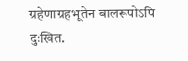ग्रहेणाग्रहभूतेन बालरूपोऽपि दुःखित.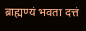ब्राह्मण्यं भवता दत्तं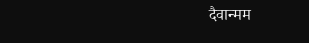दैवान्मम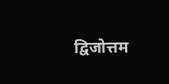द्विजोत्तम